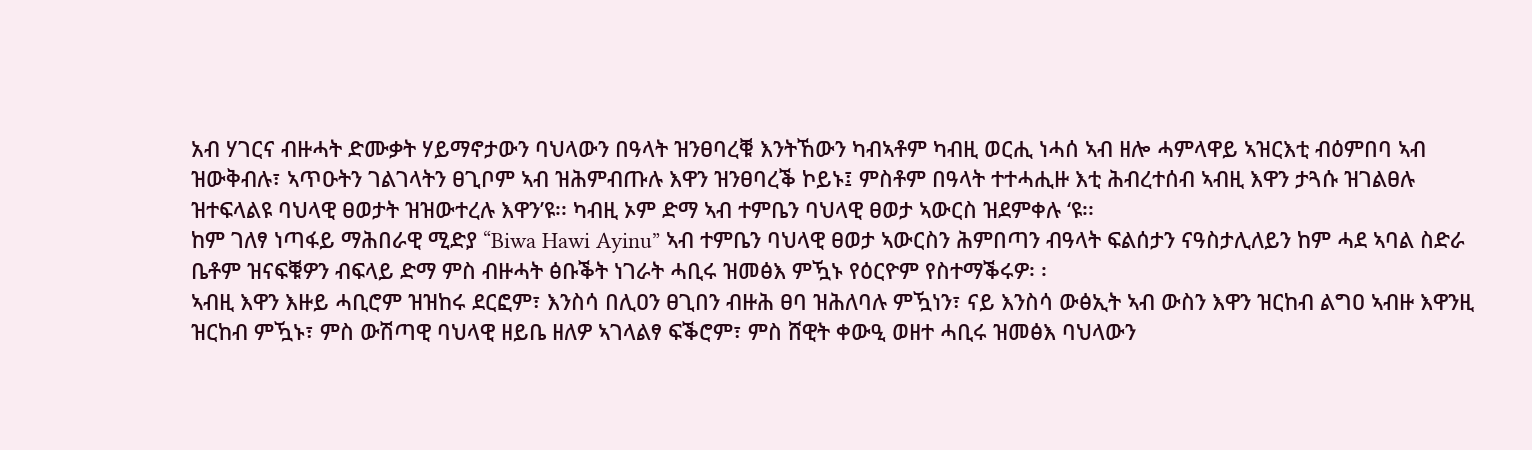አብ ሃገርና ብዙሓት ድሙቃት ሃይማኖታውን ባህላውን በዓላት ዝንፀባረቑ እንትኸውን ካብኣቶም ካብዚ ወርሒ ነሓሰ ኣብ ዘሎ ሓምላዋይ ኣዝርእቲ ብዕምበባ ኣብ ዝውቅብሉ፣ ኣጥዑትን ገልገላትን ፀጊቦም ኣብ ዝሕምብጡሉ እዋን ዝንፀባረቕ ኮይኑ፤ ምስቶም በዓላት ተተሓሒዙ እቲ ሕብረተሰብ ኣብዚ እዋን ታጓሱ ዝገልፀሉ ዝተፍላልዩ ባህላዊ ፀወታት ዝዝውተረሉ እዋን’ዩ፡፡ ካብዚ ኦም ድማ ኣብ ተምቤን ባህላዊ ፀወታ ኣውርስ ዝደምቀሉ ‘ዩ፡፡
ከም ገለፃ ነጣፋይ ማሕበራዊ ሚድያ “Biwa Hawi Ayinu” ኣብ ተምቤን ባህላዊ ፀወታ ኣውርስን ሕምበጣን ብዓላት ፍልሰታን ናዓስታሊለይን ከም ሓደ ኣባል ስድራ ቤቶም ዝናፍቑዎን ብፍላይ ድማ ምስ ብዙሓት ፅቡቕት ነገራት ሓቢሩ ዝመፅእ ምዃኑ የዕርዮም የስተማቕሩዎ፡ ፡
ኣብዚ እዋን እዙይ ሓቢሮም ዝዝከሩ ደርፎም፣ እንስሳ በሊዐን ፀጊበን ብዙሕ ፀባ ዝሕለባሉ ምዃነን፣ ናይ እንስሳ ውፅኢት ኣብ ውስን እዋን ዝርከብ ልግዐ ኣብዙ እዋንዚ ዝርከብ ምዃኑ፣ ምስ ውሽጣዊ ባህላዊ ዘይቤ ዘለዎ ኣገላልፃ ፍቕሮም፣ ምስ ሸዊት ቀውዒ ወዘተ ሓቢሩ ዝመፅእ ባህላውን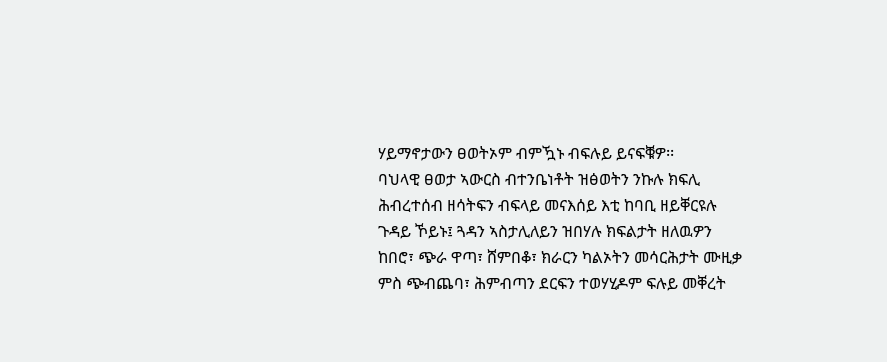ሃይማኖታውን ፀወትኦም ብምዃኑ ብፍሉይ ይናፍቑዎ፡፡
ባህላዊ ፀወታ ኣውርስ ብተንቤነቶት ዝፅወትን ንኩሉ ክፍሊ ሕብረተሰብ ዘሳትፍን ብፍላይ መናእሰይ እቲ ከባቢ ዘይቐርዩሉ ጉዳይ ኾይኑ፤ ጓዳን ኣስታሊለይን ዝበሃሉ ክፍልታት ዘለዉዎን ከበሮ፣ ጭራ ዋጣ፣ ሸምበቆ፣ ክራርን ካልኦትን መሳርሕታት ሙዚቃ ምስ ጭብጨባ፣ ሕምብጣን ደርፍን ተወሃሂዶም ፍሉይ መቐረት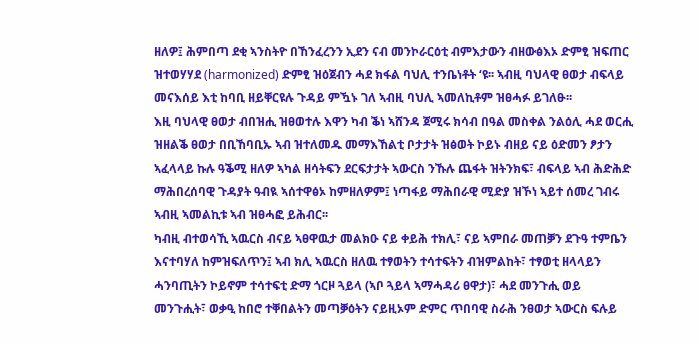ዘለዎ፤ ሕምበጣ ደቂ ኣንስትዮ በኸንፈረንን ኢደን ናብ መንኮራርዕቲ ብምእታውን ብዘውፅእኦ ድምፂ ዝፍጠር ዝተወሃሃደ (harmonized) ድምፂ ዝዕጀብን ሓደ ክፋል ባህሊ ተንቤነቶት ‘ዩ፡፡ ኣብዚ ባህላዊ ፀወታ ብፍላይ መናእሰይ እቲ ከባቢ ዘይቐርዩሉ ጉዳይ ምዃኑ ገለ ኣብዚ ባህሊ ኣመለኪቶም ዝፀሓፉ ይገለፁ፡፡
እዚ ባህላዊ ፀወታ ብበዝሒ ዝፀወተሉ እዋን ካብ ቕነ ኣሸንዳ ጀሚሩ ክሳብ በዓል መስቀል ንልዕሊ ሓደ ወርሒ ዝዘልቕ ፀወታ በቢኸባቢኡ ኣብ ዝተለመዱ መማእኸልቲ ቦታታት ዝፅወት ኮይኑ ብዘይ ናይ ዕድመን ፆታን ኣፈላላይ ኩሉ ዓቕሚ ዘለዎ ኣካል ዘሳትፍን ደርፍታታት ኣውርስ ንኹሉ ጨፋት ዝትንክፍ፣ ብፍላይ ኣብ ሕድሕድ ማሕበረሰባዊ ጉዳያት ዓብዪ ኣሰተዋፅኦ ከምዘለዎም፤ ነጣፋይ ማሕበራዊ ሚድያ ዝኾነ ኣይተ ሰመረ ገብሩ ኣብዚ ኣመልኪቱ ኣብ ዝፀሓፎ ይሕብር፡፡
ካብዚ ብተወሳኺ ኣዉርስ ብናይ ኣፀዋዉታ መልክዑ ናይ ቀይሕ ተክሊ፣ ናይ ኣምበራ መጠቓን ደጉዓ ተምቤን እናተባሃለ ከምዝፍለጥን፤ ኣብ ክሊ ኣዉርስ ዘለዉ ተፃወትን ተሳተፍትን ብዝምልከት፣ ተፃወቲ ዘላላይን ሓንባጢትን ኮይኖም ተሳተፍቲ ድማ ጎርዞ ጓይላ (ኣቦ ጓይላ ኣማሓዳሪ ፀዋታ)፣ ሓደ መንጉሒ ወይ መንጉሒት፣ ወቃዒ ከበሮ ተቐበልትን መጣቓዕትን ናይዚኦም ድምር ጥበባዊ ስራሕ ንፀወታ ኣውርስ ፍሉይ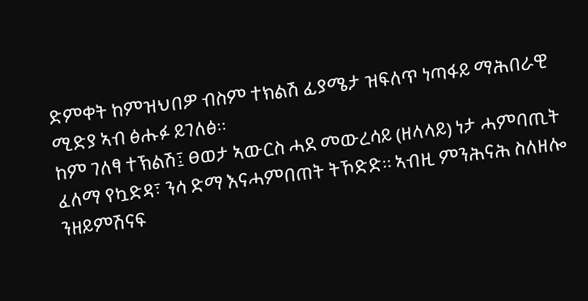ድምቀት ከምዝህበዎ ብስም ተክልሽ ፊያሜታ ዝፍለጥ ነጣፋይ ማሕበራዊ ሚድያ ኣብ ፅሑፉ ይገለፅ።
ከም ገለፃ ተኽልሽ፤ ፀወታ ኣውርስ ሓደ መውረሳይ (ዘላላይ) ነታ ሓምባጢት ፈለማ የኳድዳ፣ ንሳ ድማ እናሓምበጠት ትኾድድ። ኣብዚ ምንሕናሕ ስለዘሎ ንዘይምሽናፍ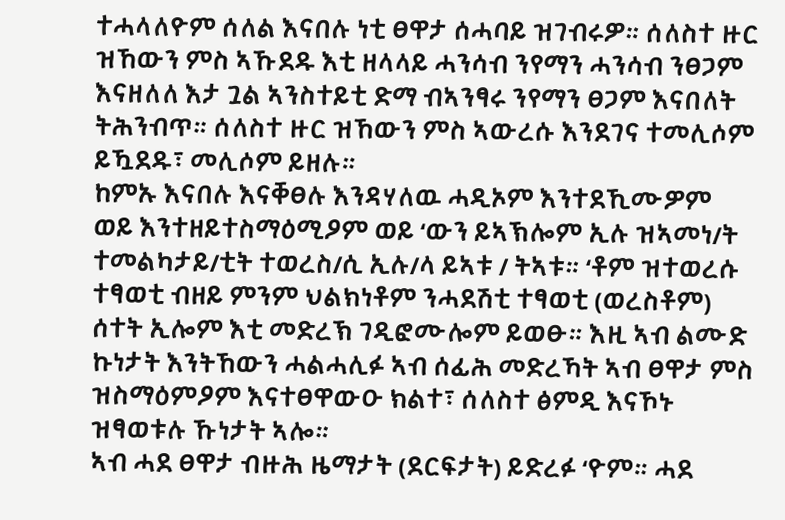ተሓላለዮም ሰለል እናበሉ ነቲ ፀዋታ ሰሓባይ ዝገብሩዎ። ሰለስተ ዙር ዝኸውን ምስ ኣኹደዱ እቲ ዘላላይ ሓንሳብ ንየማን ሓንሳብ ንፀጋም እናዘለለ እታ ጓል ኣንስተይቲ ድማ ብኣንፃሩ ንየማን ፀጋም እናበለት ትሕንብጥ። ሰለስተ ዙር ዝኸውን ምስ ኣውረሱ እንደገና ተመሊሶም ይዃደዱ፣ መሊሶም ይዘሉ።
ከምኡ እናበሉ እናቐፀሉ እንዳሃለዉ ሓዲኦም እንተደኺሙዎም ወይ እንተዘይተስማዕሚዖም ወይ ‘ውን ይኣኽሎም ኢሉ ዝኣመነ/ት ተመልካታይ/ቲት ተወረስ/ሲ ኢሉ/ላ ይኣቱ / ትኣቱ። ‘ቶም ዝተወረሱ ተፃወቲ ብዘይ ምንም ህልክነቶም ንሓደሽቲ ተፃወቲ (ወረስቶም) ሰተት ኢሎም እቲ መድረኽ ገዲፎሙሎም ይወፁ። እዚ ኣብ ልሙድ ኩነታት እንትኸውን ሓልሓሊፉ ኣብ ሰፊሕ መድረኻት ኣብ ፀዋታ ምስ ዝስማዕምዖም እናተፀዋውዑ ክልተ፣ ሰለስተ ፅምዲ እናኾኑ ዝፃወቱሉ ኹነታት ኣሎ።
ኣብ ሓደ ፀዋታ ብዙሕ ዜማታት (ደርፍታት) ይድረፉ ‘ዮም። ሓደ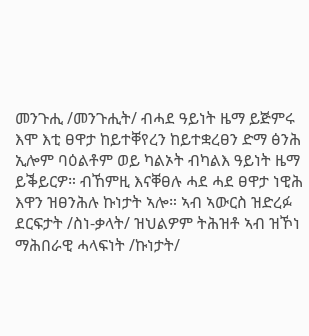መንጉሒ /መንጉሒት/ ብሓደ ዓይነት ዜማ ይጅምሩ እሞ እቲ ፀዋታ ከይተቐየረን ከይተቋረፀን ድማ ፅንሕ ኢሎም ባዕልቶም ወይ ካልኦት ብካልእ ዓይነት ዜማ ይቕይርዎ። ብኸምዚ እናቐፀሉ ሓደ ሓደ ፀዋታ ነዊሕ እዋን ዝፀንሕሉ ኩነታት ኣሎ። ኣብ ኣውርስ ዝድረፉ ደርፍታት /ስነ-ቃላት/ ዝህልዎም ትሕዝቶ ኣብ ዝኾነ ማሕበራዊ ሓላፍነት /ኩነታት/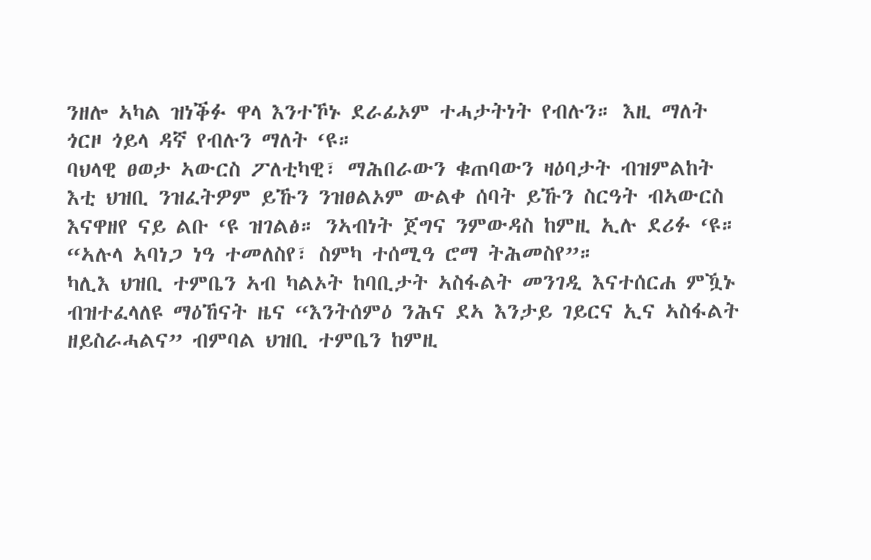ንዘሎ ኣካል ዝነቕፉ ዋላ እንተኾኑ ደራፊኦም ተሓታትነት የብሉን። እዚ ማለት ጎርዞ ጎይላ ዳኛ የብሉን ማለት ‘ዩ።
ባህላዊ ፀወታ ኣውርስ ፖለቲካዊ፣ ማሕበራውን ቁጠባውን ዛዕባታት ብዝምልከት እቲ ህዝቢ ንዝፈትዎም ይኹን ንዝፀልኦም ውልቀ ሰባት ይኹን ስርዓት ብኣውርስ እናዋዘየ ናይ ልቡ ‘ዩ ዝገልፅ። ንኣብነት ጀግና ንምውዳስ ከምዚ ኢሉ ደሪፉ ‘ዩ። “ኣሉላ ኣባነጋ ነዓ ተመለስየ፣ ስምካ ተሰሚዓ ሮማ ትሕመስየ”።
ካሊእ ህዝቢ ተምቤን ኣብ ካልኦት ከባቢታት ኣስፋልት መንገዲ እናተሰርሐ ምዃኑ ብዝተፈላለዩ ማዕኸናት ዜና “እንትሰምዕ ንሕና ደኣ እንታይ ገይርና ኢና ኣስፋልት ዘይስራሓልና” ብምባል ህዝቢ ተምቤን ከምዚ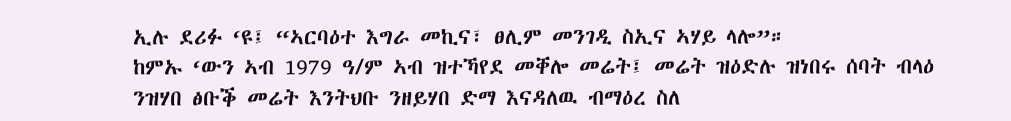ኢሉ ደሪፉ ‘ዩ፤ “ኣርባዕተ እግራ መኪና፣ ፀሊም መንገዲ ስኢና ኣሃይ ላሎ”።
ከምኡ ‘ውን ኣብ 1979 ዓ/ም ኣብ ዝተኻየደ መቐሎ መሬት፤ መሬት ዝዕድሉ ዝነበሩ ሰባት ብላዕ ንዝሃበ ፅቡቕ መሬት እንትህቡ ንዘይሃበ ድማ እናዳለዉ ብማዕረ ስለ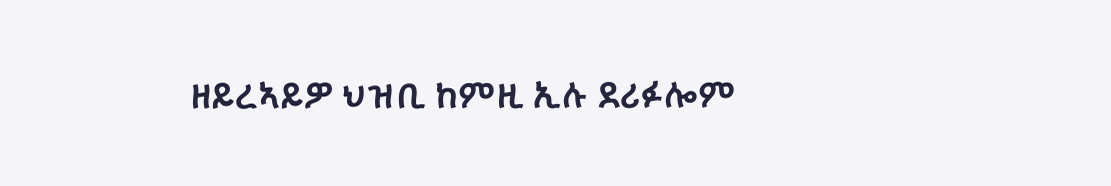ዘይረኣይዎ ህዝቢ ከምዚ ኢሉ ደሪፉሎም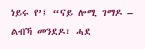ነይሩ የ’፤ “ናይ ሎሚ ገማዶ – ልብኻ መንደዶ፣ ሓደ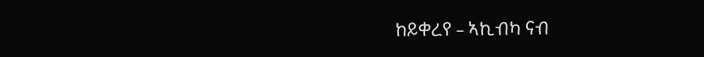ከይቀረየ – ኣኪብካ ናብ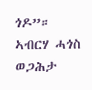ጎዶ”።
ኣብርሃ ሓጎስ
ወጋሕታ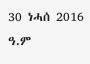30 ነሓሰ 2016 ዓ.ም